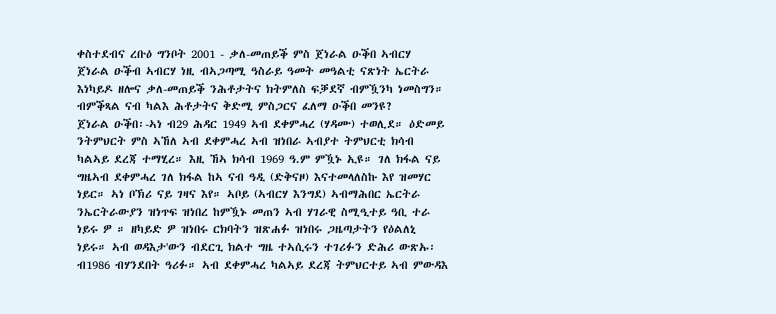ቀስተደብና ረቡዕ ግንቦት 2001 - ቃለ-መጠይቕ ምስ ጀነራል ዑቕበ ኣብርሃ
ጀነራል ዑቕብ ኣብርሃ ነዚ ብኣጋጣሚ ዓስራይ ዓመት መዓልቲ ናጽነት ኤርትራ እነካይዶ ዘሎና ቃለ-መጠይቕ ንሕቶታትና ክትምለስ ፍቓደኛ ብምዃንካ ነመስግን።
ብምቕጻል ናብ ካልእ ሕቶታትና ቅድሚ ምስጋርና ፈለማ ዑቕበ መንዩ?
ጀነራል ዑቕበ፡-ኣነ ብ29 ሕዳር 1949 ኣብ ደቀምሓረ (ሃዳሙ) ተወሊደ። ዕድመይ ንትምህርት ምስ ኣኸለ ኣብ ደቀምሓረ ኣብ ዝነበራ ኣብያተ ትምህርቲ ክሳብ ካልኣይ ደረጃ ተማሂረ። እዚ ኸኣ ክሳብ 1969 ዓ.ም ምዃኑ ኢዩ። ገለ ክፋል ናይ ግዜኣብ ደቀምሓረ ገለ ክፋል ከኣ ናብ ዓዲ (ድቅናዞ) እናተመላለስኩ እየ ዝመሃር ነይር። ኣነ ቦኽሪ ናይ ገዛና እየ። ኣቦይ (ኣብርሃ እንግደ) ኣብማሕበር ኤርትራ ንኤርትራውያን ዝነጥፍ ዝነበረ ከምዃኑ መጠን ኣብ ሃገራዊ ስሚዒተይ ዓቢ ተራ ነይሩ ዎ ። ዘካይድ ዎ ዝነበሩ ርክባትን ዝጽሐፉ ዝነበሩ ጋዜጣታትን የዕልለኒ ነይሩ። ኣብ ወዳእታ'ውን ብደርጊ ክልተ ግዜ ተኣሲሩን ተገሪፉን ድሕሪ ውጽኡ፡ ብ1986 ብሃንደበት ዓሪፉ። ኣብ ደቀምሓረ ካልኣይ ደረጃ ትምህርተይ ኣብ ምውዳእ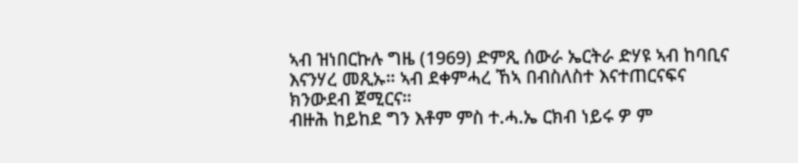ኣብ ዝነበርኩሉ ግዜ (1969) ድምጺ ሰውራ ኤርትራ ድሃዩ ኣብ ከባቢና እናንሃረ መጺኡ። ኣብ ደቀምሓረ ኸኣ በብስለስተ እናተጠርናፍና ክንውደብ ጀሚርና።
ብዙሕ ከይከደ ግን እቶም ምስ ተ.ሓ.ኤ ርክብ ነይሩ ዎ ም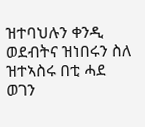ዝተባህሉን ቀንዲ ወደብትና ዝነበሩን ስለ ዝተኣስሩ በቲ ሓደ ወገን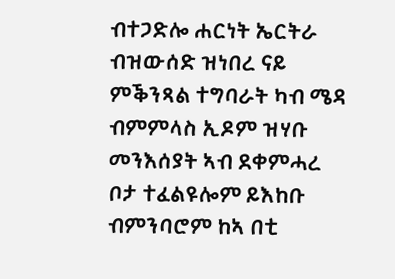ብተጋድሎ ሐርነት ኤርትራ ብዝውሰድ ዝነበረ ናይ ምቕንጻል ተግባራት ካብ ሜዳ ብምምላስ ኢዶም ዝሃቡ መንእሰያት ኣብ ደቀምሓረ ቦታ ተፈልዩሎም ይእከቡ ብምንባሮም ከኣ በቲ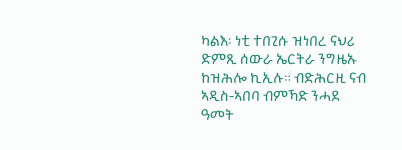ካልእ፡ ነቲ ተበጊሱ ዝነበረ ናህሪ ድምጺ ሰውራ ኤርትራ ንግዜኡ ከዝሕሎ ኪኢሉ። ብድሕርዚ ናብ ኣዲስ-ኣበባ ብምኻድ ንሓደ ዓመት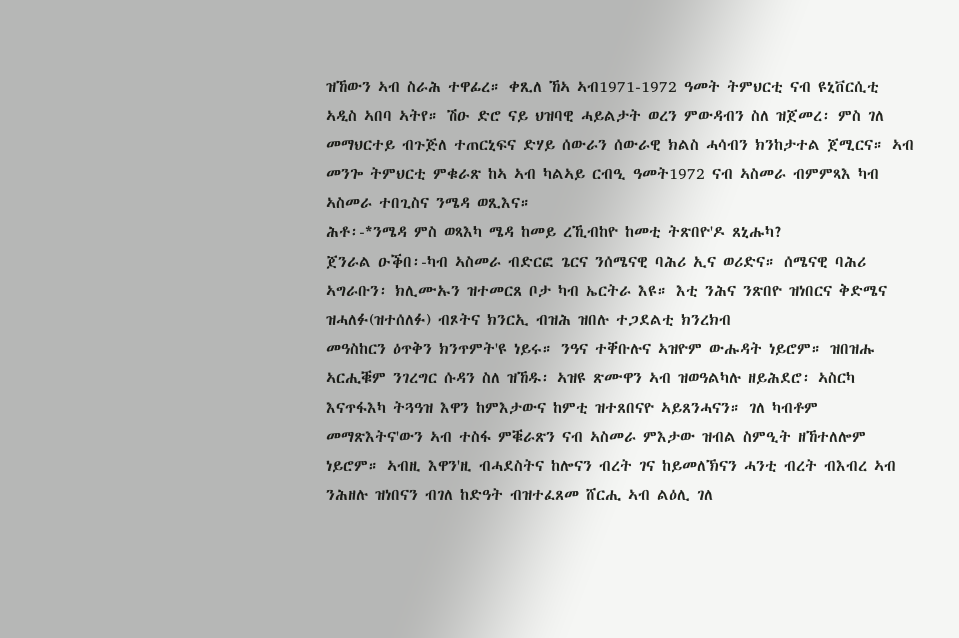ዝኸውን ኣብ ስራሕ ተዋፊረ። ቀጺለ ኸኣ ኣብ1971-1972 ዓመት ትምህርቲ ናብ ዩኒቨርሲቲ ኣዲስ ኣበባ ኣትየ። ሽዑ ድሮ ናይ ህዝባዊ ሓይልታት ወረን ምውዳብን ስለ ዝጀመረ፡ ምስ ገለ መማህርተይ ብጉጅለ ተጠርኒፍና ድሃይ ሰውራን ሰውራዊ ክልስ ሓሳብን ክንከታተል ጀሚርና። ኣብ መንጐ ትምህርቲ ምቁራጽ ከኣ ኣብ ካልኣይ ርብዒ ዓመት1972 ናብ ኣስመራ ብምምጻእ ካብ ኣስመራ ተበጊስና ንሜዳ ወጺእና።
ሕቶ፡-*ንሜዳ ምስ ወጻእካ ሜዳ ከመይ ረኺብከዮ ከመቲ ትጽበዮ'ዶ ጸኒሑካ?
ጀንራል ዑቕበ፡-ካብ ኣስመራ ብድርፎ ጌርና ንሰሜናዊ ባሕሪ ኢና ወሪድና። ሰሜናዊ ባሕሪ ኣግራቡን፡ ክሊሙኡን ዝተመርጸ ቦታ ካብ ኤርትራ እዩ። እቲ ንሕና ንጽበዮ ዝነበርና ቅድሜና ዝሓለፉ(ዝተሰለፉ) ብጾትና ክንርኢ ብዝሕ ዝበሉ ተጋደልቲ ክንረክብ
መዓስከርን ዕጥቅን ክንጥምት'ዩ ነይሩ። ንዓና ተቐቡሉና ኣዝዮም ውሑዳት ነይሮም። ዝበዝሑ ኣርሒቑም ንገረግር ሱዳን ስለ ዝኸዱ፡ ኣዝዩ ጽሙዋን ኣብ ዝወዓልካሉ ዘይሕደሮ፡ ኣስርካ እናጥፋእካ ትጓዓዝ እዋን ከምእታውና ከምቲ ዝተጸበናዮ ኣይጸንሓናን። ገለ ካብቶም መማጽእትና'ውን ኣብ ተስፋ ምቑራጽን ናብ ኣስመራ ምእታው ዝብል ስምዒት ዘኸተለሎም ነይሮም። ኣብዚ እዋን'ዚ ብሓደስትና ከሎናን ብረት ገና ከይመለኽናን ሓንቲ ብረት ብእብረ ኣብ ንሕዘሉ ዝነበናን ብገለ ከድዓት ብዝተፈጸመ ሸርሒ ኣብ ልዕሊ ገለ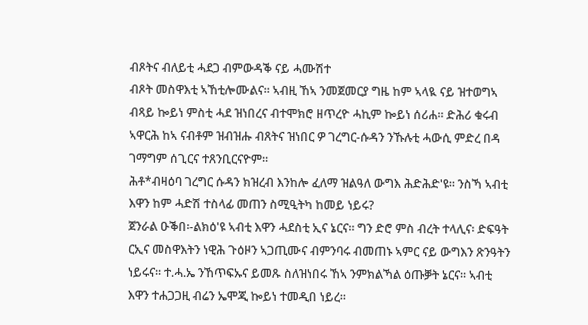ብጾትና ብለይቲ ሓደጋ ብምውዳቕ ናይ ሓሙሽተ
ብጾት መስዋእቲ ኣኸቲሎሙልና። ኣብዚ ኸኣ ንመጀመርያ ግዜ ከም ኣላዪ ናይ ዝተወግኣ ብጻይ ኰይነ ምስቲ ሓደ ዝነበረና ብተሞክሮ ዘጥረዮ ሓኪም ኰይነ ሰሪሐ። ድሕሪ ቁሩብ ኣዋርሕ ከኣ ናብቶም ዝብዝሑ ብጸትና ዝነበር ዎ ገረግር-ሱዳን ንኹሉቲ ሓውሲ ምድረ በዳ ገማግም ሰጊርና ተጸንቢርናዮም።
ሕቶ*ብዛዕባ ገረግር ሱዳን ክዝረብ እንከሎ ፈለማ ዝልዓለ ውግእ ሕድሕድ'ዩ። ንስኻ ኣብቲ እዋን ከም ሓድሽ ተስላፊ መጠን ስሚዒትካ ከመይ ነይሩ?
ጀንራል ዑቕበ፡-ልክዕ'ዩ ኣብቲ እዋን ሓደስቲ ኢና ኔርና። ግን ድሮ ምስ ብረት ተላሊና፡ ድፍዓት ርኢና መስዋእትን ነዊሕ ጉዕዞን ኣጋጢሙና ብምንባሩ ብመጠኑ ኣምር ናይ ውግእን ጽንዓትን ነይሩና። ተ.ሓ.ኤ ንኸጥፍኡና ይመጹ ስለዝነበሩ ኸኣ ንምክልኻል ዕጡቓት ኔርና። ኣብቲ እዋን ተሐጋጋዚ ብሬን ኤሞጂ ኰይነ ተመዲበ ነይረ።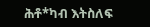ሕቶ*ካብ እትስለፍ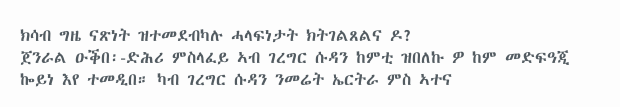ክሳብ ግዜ ናጽነት ዝተመደብካሉ ሓላፍነታት ክትገልጸልና ዶ?
ጀንራል ዑቕበ፡-ድሕሪ ምስላፈይ ኣብ ገረግር ሱዳን ከምቲ ዝበለኩ ዎ ከም መድፍዓጂ ኰይነ እየ ተመዲበ። ካብ ገረግር ሱዳን ንመሬት ኤርትራ ምስ ኣተና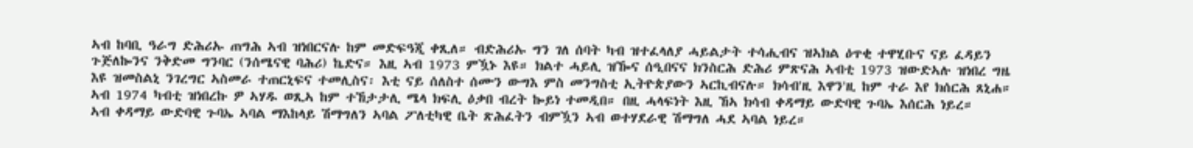ኣብ ከባቢ ዓራግ ድሕሪኡ ጠግሕ ኣብ ዝነበርናሉ ከም መድፍዓጂ ቀጺለ። ብድሕሪኡ ግን ገለ ሰባት ካብ ዝተፈላለያ ሓይልታት ተሳሒብና ዝኣክል ዕጥቂ ተዋሂቡና ናይ ፈዳይን ጉጅለኰንና ንቅድመ ግንባር (ንሰሜናዊ ባሕሪ) ኬድና። እዚ ኣብ 1973 ምዃኑ እዩ። ክልተ ሓይሊ ዝዀና ሰዒበናና ክንስርሕ ድሕሪ ምጽናሕ ኣብቲ 1973 ዝውድኣሉ ዝነበረ ግዜ እዩ ዝመስልኒ ንገረግር ኣስመራ ተጠርኒፍና ተመሊስና፡ እቲ ናይ ሰለስተ ሰሙን ውግእ ምስ መንግስቲ ኢትዮጵያውን ኣርኪብናሉ። ክሳብ'ዚ እዋን'ዚ ከም ተራ እየ ክሰርሕ ጸኒሐ። ኣብ 1974 ካብቲ ዝነበረኩ ዎ ኣሃዱ ወጺኣ ከም ተኸታታሊ ሜላ ክፍሊ ዕቃበ ብረት ኰይነ ተመዲበ። በዚ ሓላፍነት እዚ ኸኣ ክሳብ ቀዳማይ ውድባዊ ጉባኤ እሰርሕ ነይረ።
ኣብ ቀዳማይ ውድባዊ ጉባኤ ኣባል ማእከላይ ሽማግለን ኣባል ፖለቲካዊ ቤት ጽሕፈትን ብምዃን ኣብ ወተሃደራዊ ሽማግለ ሓደ ኣባል ነይረ።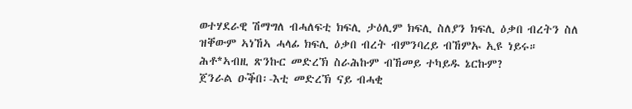ወተሃደራዊ ሽማግለ ብሓለፍቲ ክፍሊ ታዕሊም ክፍሊ ስለያን ክፍሊ ዕቃበ ብረትን ስለ ዝቐውም ኣነኸኣ ሓላፊ ክፍሊ ዕቃበ ብረት ብምንባረይ ብኸምኡ ኢዩ ነይሩ።
ሕቶ*ኣብዚ ጽንኩር መድረኽ ስራሕኩም ብኸመይ ተካይዱ ኔርኩም?
ጀንራል ዑቕበ፡-እቲ መድረኽ ናይ ብሓቂ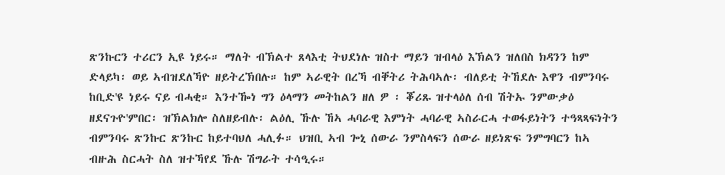ጽንኩርን ተሪርን ኢዩ ነይሩ። ማለት ብኽልተ ጸላእቲ ትህደነሉ ዝስተ ማይን ዝብላዕ እኽልን ዝለበስ ክዳንን ከም ድላይካ፡ ወይ ኣብዝደለኻዮ ዘይትረኽበሉ። ከም ኣራዊት በረኻ ብቐትሪ ትሕባኣሉ፡ ብለይቲ ትኸደሉ እዋን ብምንባሩ ከቢድ'ዩ ነይሩ ናይ ብሓቂ። እንተዀነ ግን ዕላማን መትከልን ዘለ ዎ ፡ ቖሪጹ ዝተላዕለ ሰብ ሽትኡ ንምውቃዕ ዘደናጉዮ'ምበር፡ ዝኽልክሎ ስለዘይብሉ፡ ልዕሊ ኹሉ ኸኣ ሓባራዊ እምነት ሓባራዊ ኣስራርሓ ተወፋይነትን ተዓጻጻፍነትን ብምንባሩ ጽንኩር ጽንኩር ከይተባህለ ሓሊፉ። ህዝቢ ኣብ ጐኒ ሰውራ ንምስላፍን ሰውራ ዘይነጽፍ ንምግባርን ከኣ ብዙሕ ስርሓት ስለ ዝተኻየደ ኹሉ ሽግራት ተሳዒሩ።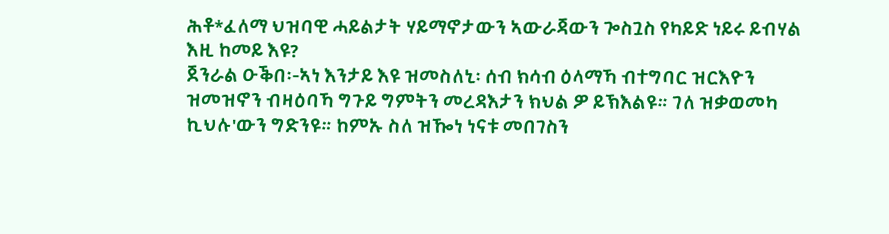ሕቶ*ፈለማ ህዝባዊ ሓይልታት ሃይማኖታውን ኣውራጃውን ጐስጓስ የካይድ ነይሩ ይብሃል እዚ ከመይ እዩ?
ጀንራል ዑቕበ፡-ኣነ እንታይ እዩ ዝመስለኒ፡ ሰብ ክሳብ ዕላማኻ ብተግባር ዝርእዮን ዝመዝኖን ብዛዕባኻ ግጉይ ግምትን መረዳእታን ክህል ዎ ይኽእልዩ። ገለ ዝቃወመካ ኪህሉ'ውን ግድንዩ። ከምኡ ስለ ዝዀነ ነናቱ መበገስን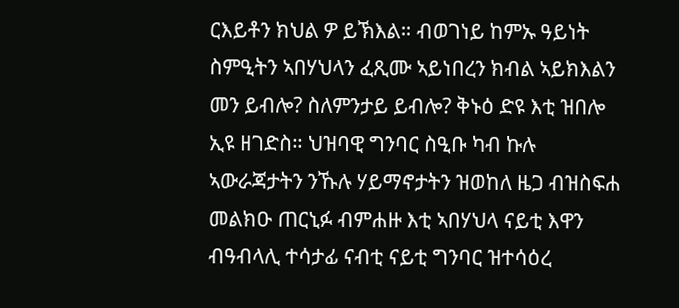ርእይቶን ክህል ዎ ይኽእል። ብወገነይ ከምኡ ዓይነት ስምዒትን ኣበሃህላን ፈጺሙ ኣይነበረን ክብል ኣይክእልን መን ይብሎ? ስለምንታይ ይብሎ? ቅኑዕ ድዩ እቲ ዝበሎ ኢዩ ዘገድስ። ህዝባዊ ግንባር ስዒቡ ካብ ኩሉ ኣውራጃታትን ንኹሉ ሃይማኖታትን ዝወከለ ዜጋ ብዝስፍሐ መልክዑ ጠርኒፉ ብምሐዙ እቲ ኣበሃህላ ናይቲ እዋን ብዓብላሊ ተሳታፊ ናብቲ ናይቲ ግንባር ዝተሳዕረ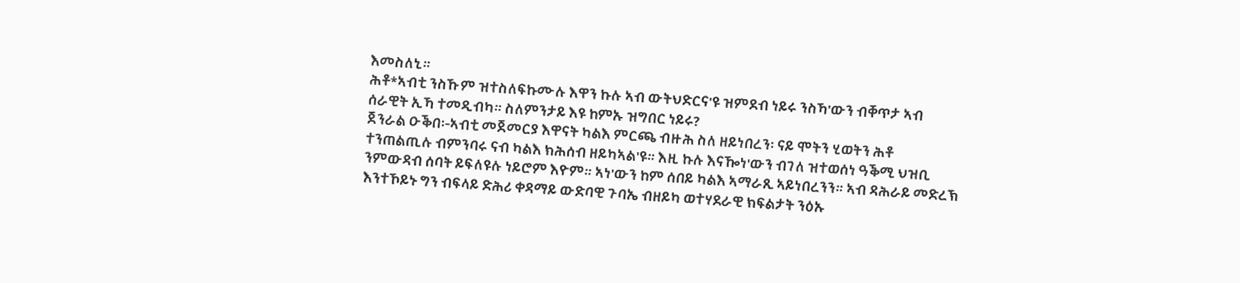እመስለኒ።
ሕቶ*ኣብቲ ንስኹም ዝተስለፍኩሙሉ እዋን ኩሉ ኣብ ውትህድርና'ዩ ዝምደብ ነይሩ ንስኻ'ውን ብቐጥታ ኣብ ሰራዊት ኢኻ ተመዲብካ። ስለምንታይ እዩ ከምኡ ዝግበር ነይሩ?
ጀንራል ዑቕበ፡-ኣብቲ መጀመርያ እዋናት ካልእ ምርጫ ብዙሕ ስለ ዘይነበረን፡ ናይ ሞትን ሂወትን ሕቶ ተንጠልጢሉ ብምንባሩ ናብ ካልእ ክሕሰብ ዘይካኣል'ዩ። እዚ ኩሉ እናዀነ'ውን ብገለ ዝተወሰነ ዓቕሚ ህዝቢ ንምውዳብ ሰባት ይፍለዩሉ ነይሮም እዮም። ኣነ'ውን ከም ሰበይ ካልእ ኣማራጺ ኣይነበረንን። ኣብ ዳሕራይ መድረኽ እንተኾይኑ ግን ብፍላይ ድሕሪ ቀዳማይ ውድባዊ ጉባኤ ብዘይካ ወተሃደራዊ ክፍልታት ንዕኡ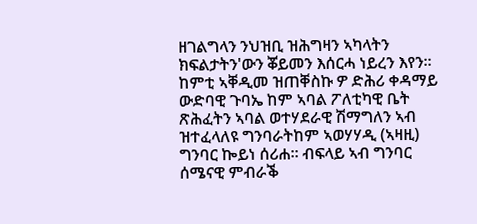ዘገልግላን ንህዝቢ ዝሕግዛን ኣካላትን ክፍልታትን'ውን ቖይመን እሰርሓ ነይረን እየን። ከምቲ ኣቐዲመ ዝጠቐስኩ ዎ ድሕሪ ቀዳማይ ውድባዊ ጉባኤ ከም ኣባል ፖለቲካዊ ቤት ጽሕፈትን ኣባል ወተሃደራዊ ሽማግለን ኣብ ዝተፈላለዩ ግንባራትከም ኣወሃሃዲ (ኣዛዚ) ግንባር ኰይነ ሰሪሐ። ብፍላይ ኣብ ግንባር ሰሜናዊ ምብራቕ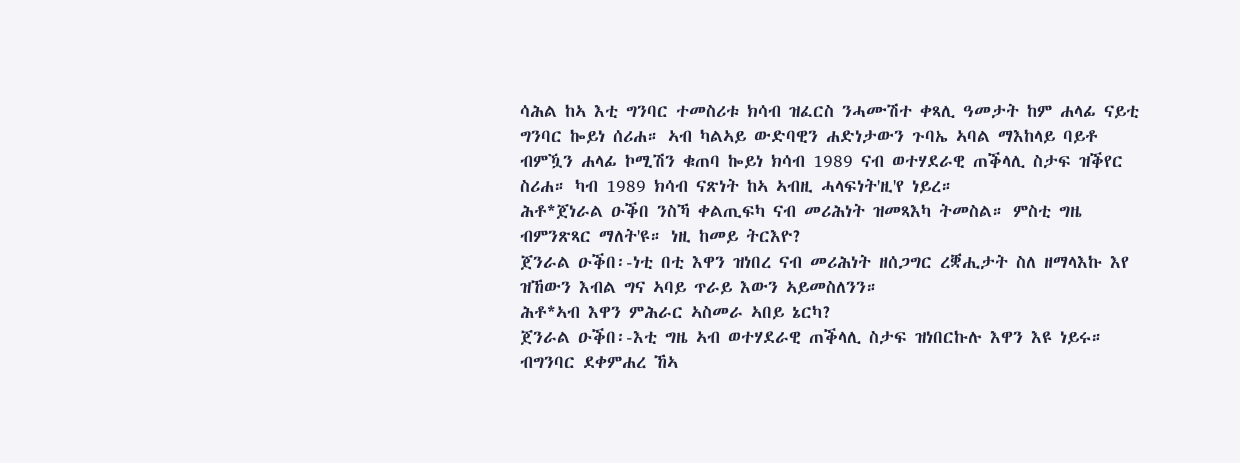ሳሕል ከኣ እቲ ግንባር ተመስሪቱ ክሳብ ዝፈርስ ንሓሙሽተ ቀጻሊ ዓመታት ከም ሐላፊ ናይቲ ግንባር ኰይነ ሰሪሐ። ኣብ ካልኣይ ውድባዊን ሐድነታውን ጉባኤ ኣባል ማእከላይ ባይቶ ብምዃን ሐላፊ ኮሚሽን ቁጠባ ኰይነ ክሳብ 1989 ናብ ወተሃደራዊ ጠቕላሊ ስታፍ ዝቕየር ስሪሐ። ካብ 1989 ክሳብ ናጽነት ከኣ ኣብዚ ሓላፍነት'ዚ'የ ነይረ።
ሕቶ*ጀነራል ዑቕበ ንስኻ ቀልጢፍካ ናብ መሪሕነት ዝመጻእካ ትመስል። ምስቲ ግዜ ብምንጽጻር ማለት'ዩ። ነዚ ከመይ ትርእዮ?
ጀንራል ዑቕበ፡-ነቲ በቲ እዋን ዝነበረ ናብ መሪሕነት ዘሰጋግር ረቛሒታት ስለ ዘማላእኩ እየ ዝኸውን እብል ግና ኣባይ ጥራይ እውን ኣይመስለንን።
ሕቶ*ኣብ እዋን ምሕራር ኣስመራ ኣበይ ኔርካ?
ጀንራል ዑቕበ፡-እቲ ግዜ ኣብ ወተሃደራዊ ጠቕላሊ ስታፍ ዝነበርኩሉ እዋን እዩ ነይሩ። ብግንባር ደቀምሐረ ኸኣ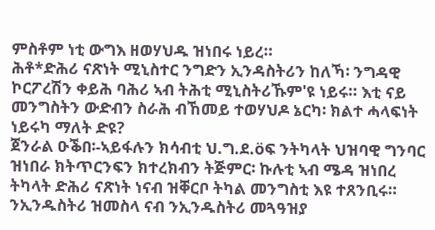ምስቶም ነቲ ውግእ ዘወሃህዱ ዝነበሩ ነይረ።
ሕቶ*ድሕሪ ናጽነት ሚኒስተር ንግድን ኢንዳስትሪን ከለኻ፡ ንግዳዊ ኮርፖረሽን ቀይሕ ባሕሪ ኣብ ትሕቲ ሚኒስትሪኹም'ዩ ነይሩ። እቲ ናይ መንግስትን ውድብን ስራሕ ብኸመይ ተወሃህዶ ኔርካ፡ ክልተ ሓላፍነት ነይሩካ ማለት ድዩ?
ጀንራል ዑቕበ፡-ኣይፋሉን ክሳብቲ ህ.ግ.ደ.öፍ ንትካላት ህዝባዊ ግንባር ዝነበራ ክትጥርንፍን ክተረክብን ትጅምር፡ ኩሉቲ ኣብ ሜዳ ዝነበረ ትካላት ድሕሪ ናጽነት ነናብ ዝቐርቦ ትካል መንግስቲ እዩ ተጸንቢሩ። ንኢንዱስትሪ ዝመስላ ናብ ንኢንዱስትሪ መጓዓዝያ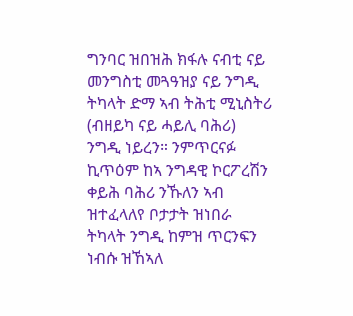ግንባር ዝበዝሕ ክፋሉ ናብቲ ናይ መንግስቲ መጓዓዝያ ናይ ንግዲ ትካላት ድማ ኣብ ትሕቲ ሚኒስትሪ (ብዘይካ ናይ ሓይሊ ባሕሪ) ንግዲ ነይረን። ንምጥርናፉ
ኪጥዕም ከኣ ንግዳዊ ኮርፖረሽን ቀይሕ ባሕሪ ንኹለን ኣብ ዝተፈላለየ ቦታታት ዝነበራ ትካላት ንግዲ ከምዝ ጥርንፍን ነብሱ ዝኸኣለ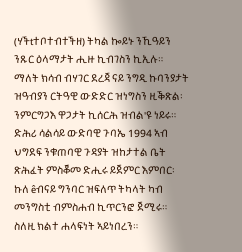(ሃችtተቦተብተችዘ) ትካል ኰይኑ ንኺዓይን ንጹር ዕላማታት ሒዙ ኪብገስን ኪኢሉ። ማለት ክሳብ ብሃገር ደረጃ ናይ ንግዲ ኩባንያታት ዝዓብያን ርትዓዊ ውድድር ዝነግስን ዚቕጽል፡ ንምርግጋእ ዋጋታት ኪሰርሕ ዝብል'ዩ ነይሩ። ድሕሪ ሳልሳይ ውድባዊ ጉባኤ 1994 ኣብ ህግደፍ ንቁጠባዊ ጉዳያት ዝከታተል ቤት ጽሕፈት ምስቖመ ድሒሩ ይጀምር እምበር፡ ኩለ êብናይ ግንባር ዝፍለጥ ትካላት ካብ መንግስቲ ብምስሐብ ኪጥርንፎ ጀሚሩ። ስለዚ ክልተ ሐላፍነት ኣይነበረን።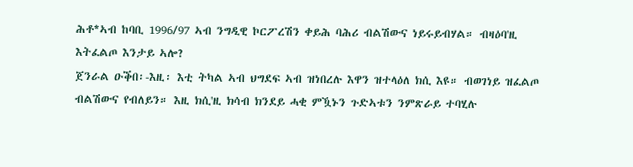ሕቶ*ኣብ ከባቢ 1996/97 ኣብ ንግዲዊ ኮርፖረሽን ቀይሕ ባሕሪ ብልሽውና ነይሩይብሃል። ብዛዕባ'ዚ እትፈልጦ እንታይ ኣሎ?
ጀንራል ዑቕበ፡-እዚ፡ እቲ ትካል ኣብ ህግደፍ ኣብ ዝነበረሉ እዋን ዝተላዕለ ክሲ እዩ። ብወገነይ ዝፈልጦ ብልሽውና የብለይን። እዚ ክሲ'ዚ ክሳብ ክንደይ ሓቂ ምዃኑን ጉድኣቱን ንምጽራይ ተባሂሉ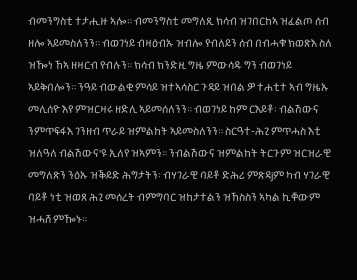ብመንግስቲ ተታሒዙ ኣሎ። ብመንግስቲ መግለጺ ክሳብ ዝገበርከኣ ዝፈልጦ ሰብ ዘሎ ኣይመስለንን። ብወገነይ ብዛዕብኡ ዝብሎ የብለይን ሰብ በብሓቁ ክወጽእ ስለ ዝዀነ ኸኣ ዘዛርብ የብሉን። ክሳብ ክንድዚ ግዜ ምውሳዱ ግን ብወገነይ ኣይቅበሎን። ንዓይ ብውልቂ ምሳይ ዝተኣሳስር ጉዳይ ዝበል ዎ ተሐቲተ ኣብ ግዜኡ መሊሰዮ እየ ምዝርዛሩ ዘድሊ ኣይመሰለንን። ብወገነይ ከም ርእይቶ፡ ብልሽውና ንምጥፍፋእ ገንዘብ ጥራይ ዝምልከት ኣይመስለንን። ስርዓተ-ሕጊ ምጥሓስ እቲ ዝለዓለ ብልሽውና'ዩ ኢለየ ዝኣምን። ንብልሽውና ዝምልከት ትርጉም ዝርዝራዊ መግለጽን ንዕኡ ዝቕይድ ሕግታትን፡ ብሃገራዊ ባይቶ ድሕሪ ምጽዳjም ካብ ሃገራዊ ባይቶ ነቲ ዝወጸ ሕጊ መሰረት ብምግባር ዝከታተልን ዝኸስስን ኣካል ኪቐውም ዝሓሸ ምዀኑ።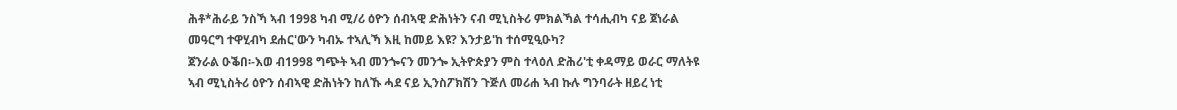ሕቶ*ሕራይ ንስኻ ኣብ 1998 ካብ ሚ/ሪ ዕዮን ሰብኣዊ ድሕነትን ናብ ሚኒስትሪ ምክልኻል ተሳሒብካ ናይ ጀነራል መዓርግ ተዋሂብካ ደሐር'ውን ካብኡ ተኣሊኻ እዚ ከመይ እዩ? እንታይ'ከ ተሰሚዒዑካ?
ጀንራል ዑቕበ፡-እወ ብ1998 ግጭት ኣብ መንጐናን መንጐ ኢትዮጵያን ምስ ተላዕለ ድሕሪ'ቲ ቀዳማይ ወራር ማለትዩ ኣብ ሚኒስትሪ ዕዮን ሰብኣዊ ድሕነትን ከለኹ ሓደ ናይ ኢንስፖክሽን ጉጅለ መሪሐ ኣብ ኩሉ ግንባራት ዘይረ ነቲ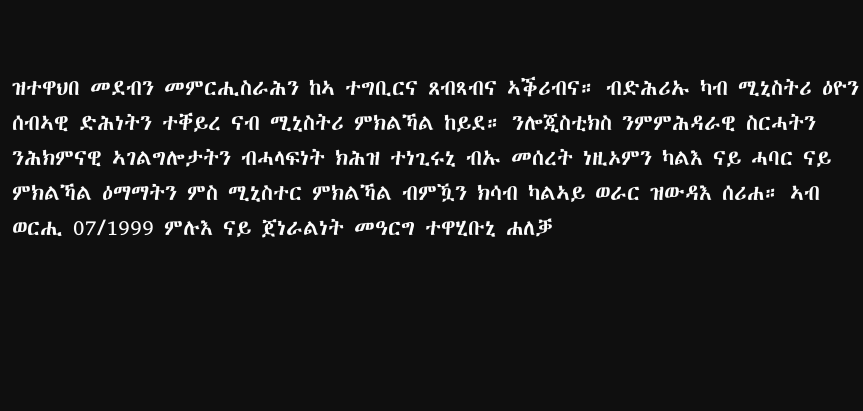ዝተዋህበ መደብን መምርሒስራሕን ከኣ ተግቢርና ጸብጻብና ኣቕሪብና። ብድሕሪኡ ካብ ሚኒስትሪ ዕዮን ሰብኣዊ ድሕነትን ተቐይረ ናብ ሚኒስትሪ ምክልኻል ከይደ። ንሎጂስቲክስ ንምምሕዳራዊ ስርሓትን ንሕክምናዊ ኣገልግሎታትን ብሓላፍነት ክሕዝ ተነጊሩኒ ብኡ መሰረት ነዚኦምን ካልእ ናይ ሓባር ናይ ምክልኻል ዕማማትን ምስ ሚኒስተር ምክልኻል ብምዃን ክሳብ ካልኣይ ወራር ዝውዳእ ሰሪሐ። ኣብ ወርሒ 07/1999 ምሉእ ናይ ጀነራልነት መዓርግ ተዋሂቡኒ ሐለቓ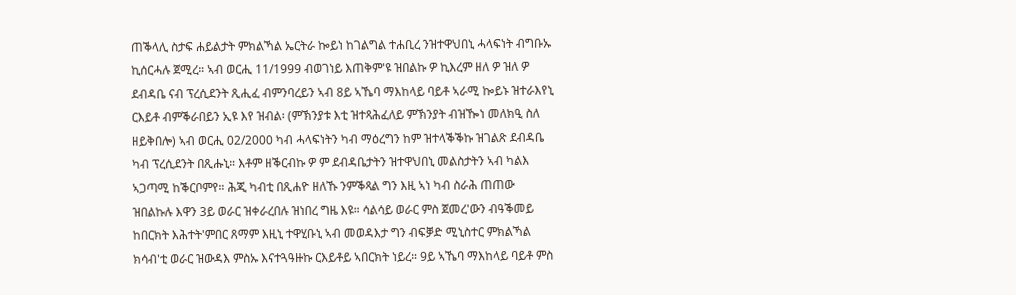ጠቕላሊ ስታፍ ሐይልታት ምክልኻል ኤርትራ ኰይነ ከገልግል ተሐቢረ ንዝተዋህበኒ ሓላፍነት ብግቡኡ ኪሰርሓሉ ጀሚረ። ኣብ ወርሒ 11/1999 ብወገነይ እጠቅም'ዩ ዝበልኩ ዎ ኪእረም ዘለ ዎ ዝለ ዎ ደብዳቤ ናብ ፕረሲደንት ጺሒፈ ብምንባረይን ኣብ 8ይ ኣኼባ ማእከላይ ባይቶ ኣራሚ ኰይኑ ዝተራእየኒ ርእይቶ ብምቕራበይን ኢዩ እየ ዝብል፡ (ምኽንያቱ እቲ ዝተጻሕፈለይ ምኽንያት ብዝዀነ መለክዒ ስለ ዘይቅበሎ) ኣብ ወርሒ 02/2000 ካብ ሓላፍነትን ካብ ማዕረግን ከም ዝተላቕቕኩ ዝገልጽ ደብዳቤ ካብ ፕረሲደንት በጺሑኒ። እቶም ዘቕርብኩ ዎ ም ደብዳቤታትን ዝተዋህበኒ መልስታትን ኣብ ካልእ ኣጋጣሚ ከቕርቦምየ። ሕጂ ካብቲ በጺሐዮ ዘለኹ ንምቕጻል ግን እዚ ኣነ ካብ ስራሕ ጠጠው ዝበልኩሉ እዋን 3ይ ወራር ዝቀራረበሉ ዝነበረ ግዜ እዩ። ሳልሳይ ወራር ምስ ጀመረ'ውን ብዓቕመይ ከበርክት እሕተት'ምበር ጸማም እዚኒ ተዋሂቡኒ ኣብ መወዳእታ ግን ብፍቓድ ሚኒስተር ምክልኻል ክሳብ'ቲ ወራር ዝውዳእ ምስኡ እናተጓዓዙኩ ርእይቶይ ኣበርክት ነይረ። 9ይ ኣኼባ ማእከላይ ባይቶ ምስ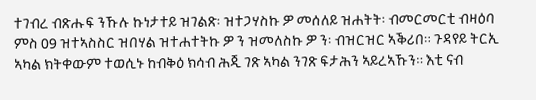ተገብረ ብጽሑፍ ንኹሉ ኩነታተይ ዝገልጽ፡ ዝተጋሃስኩ ዎ መሰለይ ዝሐትት፡ ብመርመርቲ ብዛዕባ ምስ 09 ዝተኣስስር ዝበሃል ዝተሐተትኩ ዎ ን ዝመለስኩ ዎ ን፡ ብዝርዝር ኣቕሪበ። ጉዳየይ ትርኢ ኣካል ክትቀውም ተወሲኑ ከብቅዕ ክሳብ ሕጂ ገጽ ኣካል ንገጽ ፍታሕን ኣይረኣኹን። እቲ ናብ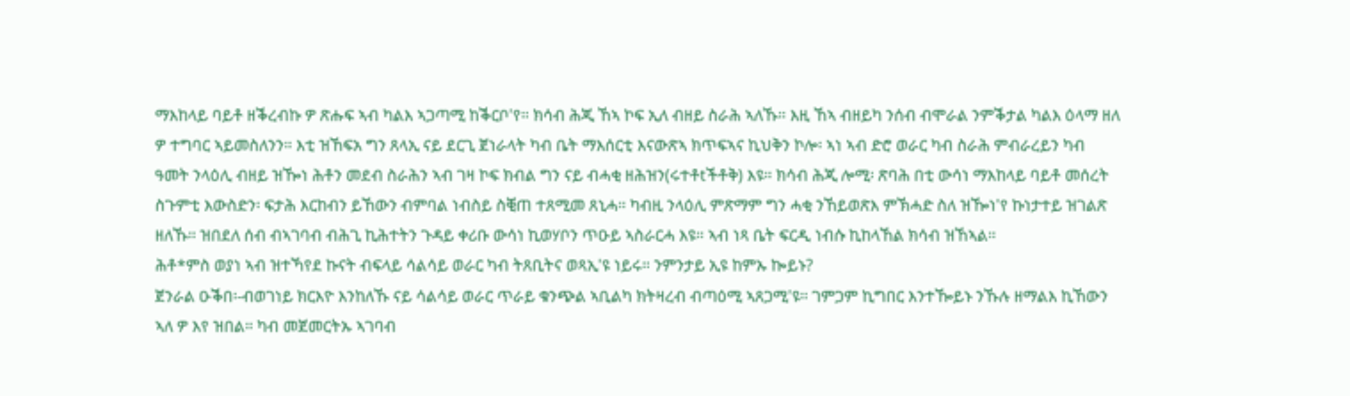ማእከላይ ባይቶ ዘቕረብኩ ዎ ጽሑፍ ኣብ ካልእ ኣጋጣሚ ከቕርቦ'የ። ክሳብ ሕጂ ኸኣ ኮፍ ኢለ ብዘይ ስራሕ ኣለኹ። እዚ ኸኣ ብዘይካ ንሰብ ብሞራል ንምቕታል ካልእ ዕላማ ዘለ ዎ ተግባር ኣይመስለንን። እቲ ዝኸፍአ ግን ጸላኢ ናይ ደርጊ ጀነራላት ካብ ቤት ማእሰርቲ እናውጽኣ ክጥፍኣና ኪህቅን ኮሎ፡ ኣነ ኣብ ድሮ ወራር ካብ ስራሕ ምብራረይን ካብ ዓመት ንላዕሊ ብዘይ ዝዀነ ሕቶን መደብ ስራሕን ኣብ ገዛ ኮፍ ክብል ግን ናይ ብሓቂ ዘሕዝን(ሩተቶtችቶቅ) እዩ። ክሳብ ሕጂ ሎሚ፡ ጽባሕ በቲ ውሳነ ማእከላይ ባይቶ መሰረት ስጉምቲ እውስድን፡ ፍታሕ እርከብን ይኸውን ብምባል ነብስይ ስቒጠ ተጸሚመ ጸኒሓ። ካብዚ ንላዕሊ ምጽማም ግን ሓቂ ንኸይወጽእ ምኽሓድ ስለ ዝዀነ'የ ኩነታተይ ዝገልጽ ዘለኹ። ዝበደለ ሰብ ብኣገባብ ብሕጊ ኪሕተትን ጉዳይ ቀሪቡ ውሳነ ኪወሃቦን ጥዑይ ኣስራርሓ እዩ። ኣብ ነጻ ቤት ፍርዲ ነብሱ ኪከላኸል ክሳብ ዝኸኣል።
ሕቶ*ምስ ወያነ ኣብ ዝተኻየደ ኩናት ብፍላይ ሳልሳይ ወራር ካብ ትጸቢትና ወጻኢ'ዩ ነይሩ። ንምንታይ ኢዩ ከምኡ ኰይኑ?
ጀንራል ዑቕበ፡-ብወገነይ ክርእዮ እንከለኹ ናይ ሳልሳይ ወራር ጥራይ ቁንጭል ኣቢልካ ክትዛረብ ብጣዕሚ ኣጸጋሚ'ዩ። ገምጋም ኪግበር እንተዀይኑ ንኹሉ ዘማልእ ኪኸውን ኣለ ዎ እየ ዝበል። ካብ መጀመርትኡ ኣገባብ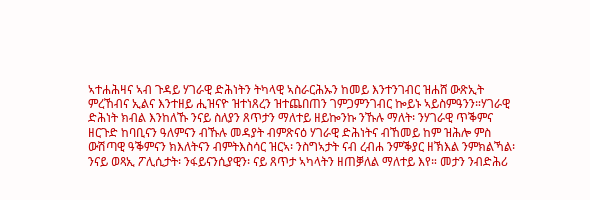ኣተሐሕዛና ኣብ ጉዳይ ሃገራዊ ድሕነትን ትካላዊ ኣስራርሕኡን ከመይ እንተንገብር ዝሐሸ ውጽኢት ምረኸብና ኢልና እንተዘይ ሒዝናዮ ዝተነጸረን ዝተጨበጠን ገምጋምንገብር ኰይኑ ኣይስምዓንን።ሃገራዊ ድሕነት ክብል እንከለኹ ንናይ ስለያን ጸጥታን ማለተይ ዘይኰንኩ ንኹሉ ማለት፡ ንሃገራዊ ጥቕምና ዘርጉድ ከባቢናን ዓለምናን ብኹሉ መዳያት ብምጽናዕ ሃገራዊ ድሕነትና ብኸመይ ከም ዝሕሎ ምስ ውሽጣዊ ዓቕምናን ክእለትናን ብምትእስሳር ዝርኣ፡ ንስግኣታት ናብ ረብሐ ንምቕያር ዘኽእል ንምክልኻል፡ ንናይ ወጻኢ ፖሊሲታት፡ ንፋይናንሲያዊን፡ ናይ ጸጥታ ኣካላትን ዘጠቓለል ማለተይ እየ። መታን ንብድሕሪ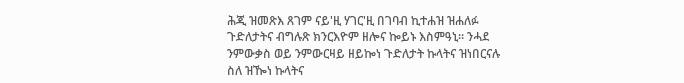ሕጂ ዝመጽእ ጸገም ናይ'ዚ ሃገር'ዚ በገባብ ኪተሐዝ ዝሐለፉ ጉድለታትና ብግሉጽ ክንርእዮም ዘሎና ኰይኑ እስምዓኒ። ንሓደ ንምውቃስ ወይ ንምውርዛይ ዘይኰነ ጉድለታት ኩላትና ዝነበርናሉ ስለ ዝዀነ ኩላትና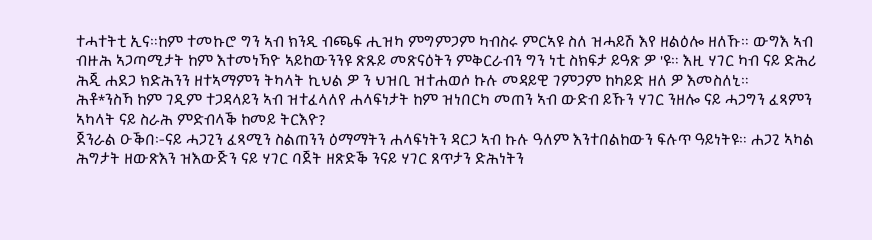ተሓተትቲ ኢና።ከም ተመኩሮ ግን ኣብ ክንዲ ብጫፍ ሒዝካ ምግምጋም ካብስሩ ምርኣዩ ስለ ዝሓይሽ እየ ዘልዕሎ ዘለኹ። ውግእ ኣብ ብዙሕ ኣጋጣሚታት ከም እተመነኻዮ ኣይከውንንዩ ጽጹይ መጽናዕትን ምቅርራብን ግን ነቲ ስክፍታ ይዓጽ ዎ 'ዩ። እዚ ሃገር ካብ ናይ ድሕሪ ሕጂ ሐደጋ ክድሕንን ዘተኣማምን ትካላት ኪህል ዎ ን ህዝቢ ዝተሐወሶ ኩሉ መዳይዊ ገምጋም ከካይድ ዘለ ዎ እመስለኒ።
ሕቶ*ንስኻ ከም ገዲም ተጋዳላይን ኣብ ዝተፈላለየ ሐላፍነታት ከም ዝነበርካ መጠን ኣብ ውድብ ይኹን ሃገር ንዘሎ ናይ ሓጋግን ፈጻምን ኣካላት ናይ ስራሕ ምድብላቕ ከመይ ትርእዮ?
ጀንራል ዑቕበ፡-ናይ ሓጋጊን ፈጻሚን ስልጠንን ዕማማትን ሐላፍነትን ዳርጋ ኣብ ኩሉ ዓለም እንተበልከውን ፍሉጥ ዓይነትዩ። ሐጋጊ ኣካል ሕግታት ዘውጽእን ዝእውጅን ናይ ሃገር ባጀት ዘጽድቕ ንናይ ሃገር ጸጥታን ድሕነትን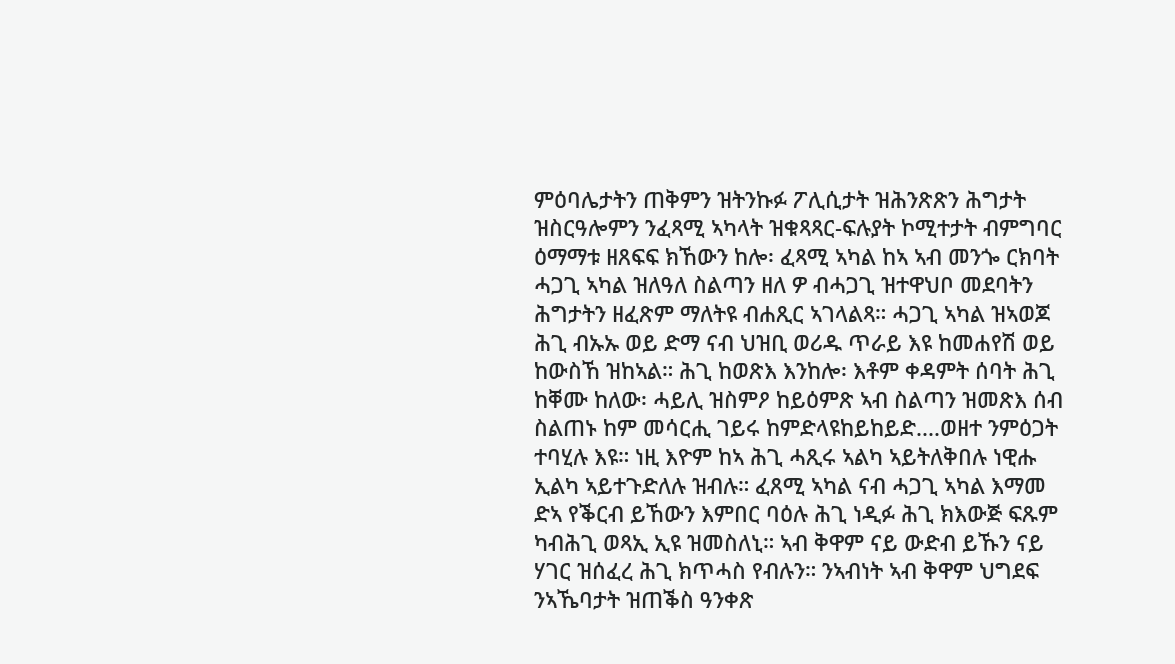ምዕባሌታትን ጠቅምን ዝትንኩፉ ፖሊሲታት ዝሕንጽጽን ሕግታት ዝስርዓሎምን ንፈጻሚ ኣካላት ዝቁጻጻር-ፍሉያት ኮሚተታት ብምግባር ዕማማቱ ዘጸፍፍ ክኸውን ከሎ፡ ፈጻሚ ኣካል ከኣ ኣብ መንጐ ርክባት ሓጋጊ ኣካል ዝለዓለ ስልጣን ዘለ ዎ ብሓጋጊ ዝተዋህቦ መደባትን ሕግታትን ዘፈጽም ማለትዩ ብሐጺር ኣገላልጻ። ሓጋጊ ኣካል ዝኣወጆ ሕጊ ብኡኡ ወይ ድማ ናብ ህዝቢ ወሪዱ ጥራይ እዩ ከመሐየሽ ወይ ከውስኸ ዝከኣል። ሕጊ ከወጽእ እንከሎ፡ እቶም ቀዳምት ሰባት ሕጊ ከቐሙ ከለው፡ ሓይሊ ዝስምዖ ከይዕምጽ ኣብ ስልጣን ዝመጽእ ሰብ ስልጠኑ ከም መሳርሒ ገይሩ ከምድላዩከይከይድ....ወዘተ ንምዕጋት ተባሂሉ እዩ። ነዚ እዮም ከኣ ሕጊ ሓጺሩ ኣልካ ኣይትለቅበሉ ነዊሑ ኢልካ ኣይተጉድለሉ ዝብሉ። ፈጸሚ ኣካል ናብ ሓጋጊ ኣካል እማመ ድኣ የቕርብ ይኸውን እምበር ባዕሉ ሕጊ ነዲፉ ሕጊ ክእውጅ ፍጹም ካብሕጊ ወጻኢ ኢዩ ዝመስለኒ። ኣብ ቅዋም ናይ ውድብ ይኹን ናይ ሃገር ዝሰፈረ ሕጊ ክጥሓስ የብሉን። ንኣብነት ኣብ ቅዋም ህግደፍ ንኣኼባታት ዝጠቕስ ዓንቀጽ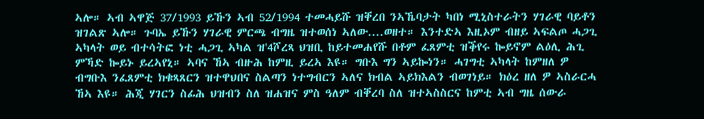ኣሎ። ኣብ ኣዋጅ 37/1993 ይኹን ኣብ 52/1994 ተመሓይሹ ዝቐረበ ንኣኼባታት ካበነ ሚኒስተራትን ሃገራዊ ባይቶን ዝገልጽ ኣሎ። ጉባኤ ይኹን ሃገራዊ ምርጫ ብግዜ ዝተወሰነ ኣለው....ወዘተ። እንተድኣ እዚኦም ብዘይ ኣፍልጦ ሓጋጊ ኣካላት ወይ ብተሳትፎ ነቲ ሓጋጊ ኣካል ዝ'4ሾረጻ ህዝቢ ከይተመሐየሹ በቶም ፈጸምቲ ዝቕየሩ ኰይኖም ልዕሊ ሕጊ ምኻድ ኰይኑ ይረኣየኒ። ኣባና ኸኣ ብዙሕ ከምዚ ይረኣ እዩ። ግቡእ ግን ኣይኰነን። ሓገግቲ ኣካላት ከምዘለ ዎ ብግቡእ ንፈጸምቲ ክቁጻጸርን ዝተዋህበና ስልጣን ነተግብርን ኣለና ክብል ኣይክእልን ብወገነይ። ክዕረ ዘለ ዎ ኣስራርሓ ኸኣ እዩ። ሕጂ ሃገርን ስፊሕ ህዝብን ስለ ዝሐዝና ምስ ዓለም ብቐረባ ስለ ዝተኣስስርና ከምቲ ኣብ ግዜ ሰውራ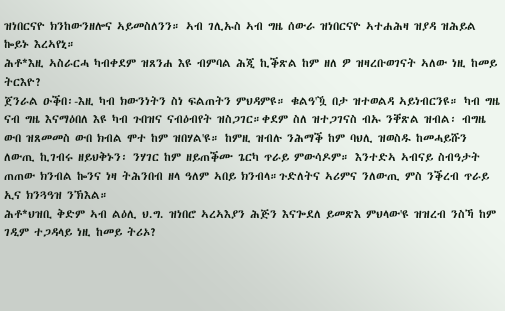ዝነበርናዮ ክንከውንዘሎና ኣይመስለንን። ኣብ ገሊኡስ ኣብ ግዜ ሰውራ ዝነበርናዮ ኣተሐሕዛ ዝያዳ ዝሕይል ኰይኑ እረኣየኒ።
ሕቶ*እዚ ኣስራርሓ ካብቀደም ዝጸንሐ እዩ ብምባል ሕጂ ኪቕጽል ከም ዘለ ዎ ዝዛረቡወገናት ኣለው ነዚ ከመይ ትርእዮ?
ጀንራል ዑቕበ፡-እዚ ካብ ክውንነትን ስነ ፍልጠትን ምህዳምዩ። ቁልዓ'ዃ በታ ዝተወልዳ ኣይነብርንዩ። ካብ ግዜ ናብ ግዜ እናማዕበለ እዩ ካብ ጉበዝና ናብዕብየት ዝስጋገር።ቀደም ስለ ዝተጋገናስ ብኡ ንቐጽል ዝብል፡ ብግዜ ውበ ዝጸመመስ ውበ ክብል ሞተ ከም ዝበሃል'ዩ። ከምዚ ዝብሉ ንሕማቕ ከም ባህሊ ዝወስዱ ከመሓይሹን ለውጢ ኪገብሩ ዘይህቅኑን፡ ንሃገር ከም ዘይጠቕሙ ጌርካ ጥራይ ምውሳዶም። እንተድኣ ኣብናይ ስብዓታት ጠጠው ክንብል ኰንና ነዛ ትሕንበብ ዘላ ዓለም ኣበይ ክንብላ።ጉድለትና ኣሪምና ንለውጢ ምስ ንቕረብ ጥራይ ኢና ክንጓዓዝ ንኽእል።
ሕቶ*ህዝቢ ቅድም ኣብ ልዕሊ ህ.ግ. ዝነበሮ ኣረኣእያን ሕጅን እናጐደለ ይመጽእ ምህላው'ዩ ዝዝረብ ንስኻ ከም ገዲም ተጋዳላይ ነዚ ከመይ ትሪኦ?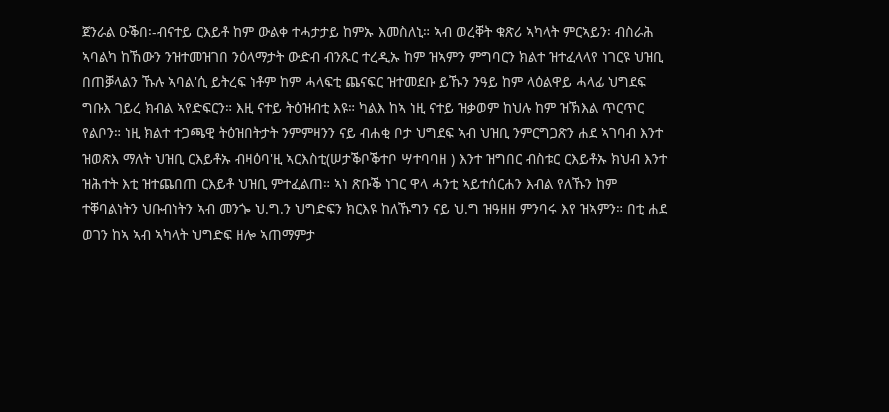ጀንራል ዑቕበ፡-ብናተይ ርእይቶ ከም ውልቀ ተሓታታይ ከምኡ እመስለኒ። ኣብ ወረቐት ቁጽሪ ኣካላት ምርኣይን፡ ብስራሕ ኣባልካ ከኸውን ንዝተመዝገበ ንዕላማታት ውድብ ብንጹር ተረዲኡ ከም ዝኣምን ምግባርን ክልተ ዝተፈላላየ ነገርዩ ህዝቢ በጠቓላልን ኹሉ ኣባል'ሲ ይትረፍ ነቶም ከም ሓላፍቲ ጨናፍር ዝተመደቡ ይኹን ንዓይ ከም ላዕልዋይ ሓላፊ ህግደፍ ግቡእ ገይረ ክብል ኣየድፍርን። እዚ ናተይ ትዕዝብቲ እዩ። ካልእ ከኣ ነዚ ናተይ ዝቃወም ከህሉ ከም ዝኽእል ጥርጥር የልቦን። ነዚ ክልተ ተጋጫዊ ትዕዝበትታት ንምምዛንን ናይ ብሐቂ ቦታ ህግደፍ ኣብ ህዝቢ ንምርግጋጽን ሐደ ኣገባብ እንተ ዝወጽእ ማለት ህዝቢ ርእይቶኡ ብዛዕባ'ዚ ኣርእስቲ(ሠታቕቦቕተቦ ሣተባባዘ ) እንተ ዝግበር ብስቱር ርእይቶኡ ክህብ እንተ ዝሕተት እቲ ዝተጨበጠ ርእይቶ ህዝቢ ምተፈልጠ። ኣነ ጽቡቕ ነገር ዋላ ሓንቲ ኣይተሰርሐን እብል የለኹን ከም ተቐባልነትን ህቡብነትን ኣብ መንጐ ህ.ግ.ን ህግድፍን ክርእዩ ከለኹግን ናይ ህ.ግ ዝዓዘዘ ምንባሩ እየ ዝኣምን። በቲ ሐደ ወገን ከኣ ኣብ ኣካላት ህግድፍ ዘሎ ኣጠማምታ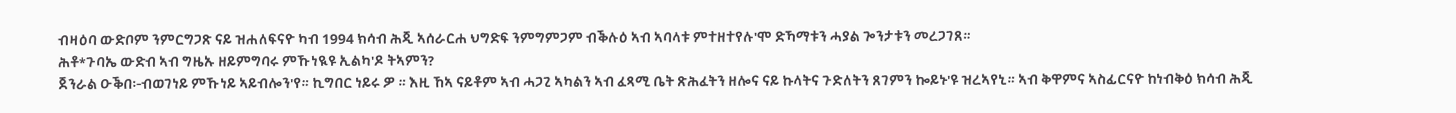ብዛዕባ ውድቦም ንምርግጋጽ ናይ ዝሐለፍናዮ ካብ 1994 ክሳብ ሕጂ ኣሰራርሐ ህግድፍ ንምግምጋም ብቕሉዕ ኣብ ኣባላቱ ምተዘተየሉ'ሞ ድኻማቱን ሓያል ጐንታቱን መረጋገጸ።
ሕቶ*ጉባኤ ውድብ ኣብ ግዜኡ ዘይምግባሩ ምኹነዪዩ ኢልካ'ዶ ትኣምን?
ጀንራል ዑቕበ፡-ብወገነይ ምኹነይ ኣይብሎን'የ። ኪግበር ነይሩ ዎ ። እዚ ኸኣ ናይቶም ኣብ ሓጋጊ ኣካልን ኣብ ፈጻሚ ቤት ጽሕፈትን ዘሎና ናይ ኩላትና ጉድለትን ጸገምን ኰይኑ'ዩ ዝረኣየኒ። ኣብ ቅዋምና ኣስፊርናዮ ከነብቅዕ ክሳብ ሕጂ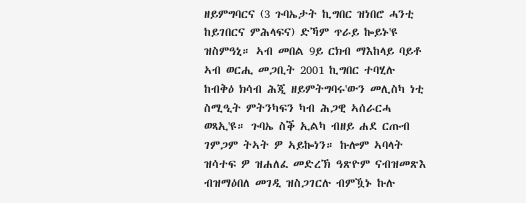ዘይምግባርና (3 ጉባኤታት ኪግበር ዝነበሮ ሓንቲ ከይገበርና ምሕላፍና) ድኻም ጥራይ ኰይኑ'ዩ ዝስምዓኒ። ኣብ መበል 9ይ ርክብ ማእከላይ ባይቶ ኣብ ወርሒ መጋቢት 2001 ኪግበር ተባሂሉ ከብቅዕ ክሳብ ሕጂ ዘይምትግባሩ'ውን መሊስካ ነቲ ስሚዒት ምትንካፍን ካብ ሕጋዊ ኣሰራርሓ ወጻኢ'ዩ። ጉባኤ ስቕ ኢልካ ብዘይ ሐደ ርጡብ ገምጋም ትኣት ዎ ኣይኰነን። ኩሎም ኣባላት ዝሳተፍ ዎ ዝሐለፈ መድረኽ ዓጽዮም ናብዝመጽእ ብዝማዕበለ መገዲ ዝስጋገርሉ ብምዃኑ ኩሉ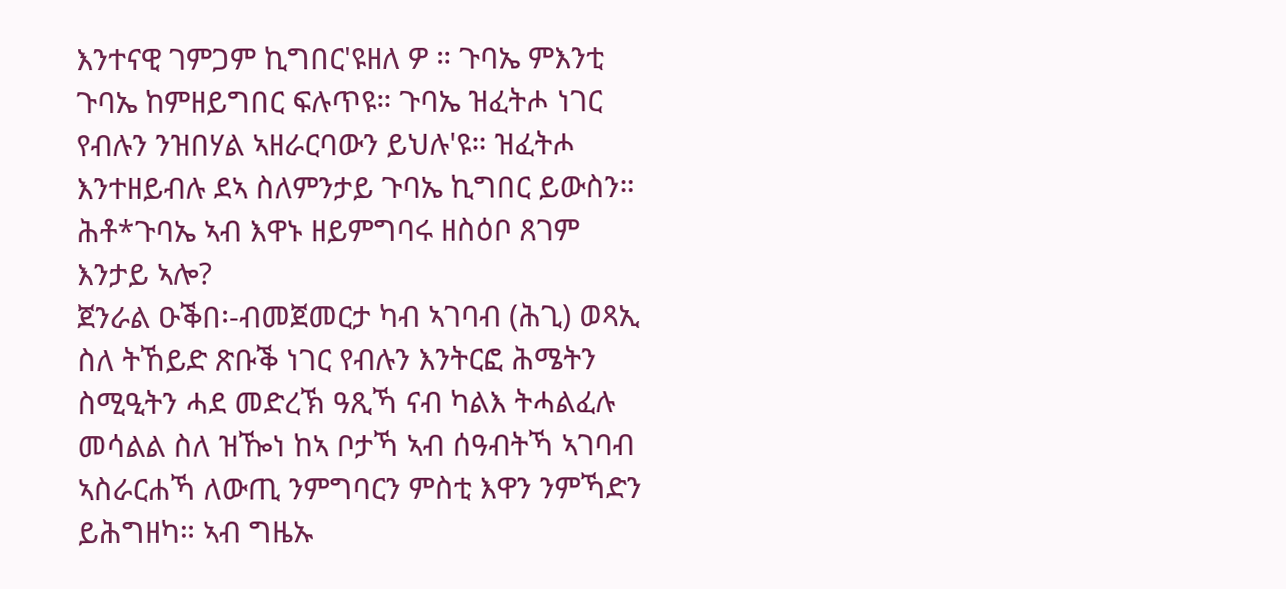እንተናዊ ገምጋም ኪግበር'ዩዘለ ዎ ። ጉባኤ ምእንቲ ጉባኤ ከምዘይግበር ፍሉጥዩ። ጉባኤ ዝፈትሖ ነገር የብሉን ንዝበሃል ኣዘራርባውን ይህሉ'ዩ። ዝፈትሖ እንተዘይብሉ ደኣ ስለምንታይ ጉባኤ ኪግበር ይውስን።
ሕቶ*ጉባኤ ኣብ እዋኑ ዘይምግባሩ ዘስዕቦ ጸገም እንታይ ኣሎ?
ጀንራል ዑቕበ፡-ብመጀመርታ ካብ ኣገባብ (ሕጊ) ወጻኢ ስለ ትኸይድ ጽቡቕ ነገር የብሉን እንትርፎ ሕሜትን ስሚዒትን ሓደ መድረኽ ዓጺኻ ናብ ካልእ ትሓልፈሉ መሳልል ስለ ዝዀነ ከኣ ቦታኻ ኣብ ሰዓብትኻ ኣገባብ ኣስራርሐኻ ለውጢ ንምግባርን ምስቲ እዋን ንምኻድን ይሕግዘካ። ኣብ ግዜኡ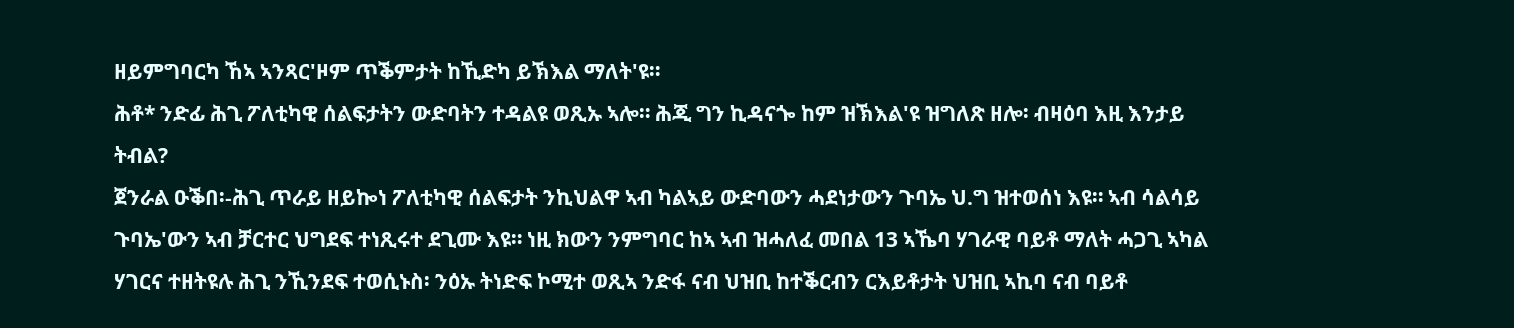ዘይምግባርካ ኸኣ ኣንጻር'ዞም ጥቕምታት ከኺድካ ይኽእል ማለት'ዩ።
ሕቶ* ንድፊ ሕጊ ፖለቲካዊ ሰልፍታትን ውድባትን ተዳልዩ ወጺኡ ኣሎ። ሕጂ ግን ኪዳናጐ ከም ዝኽእል'ዩ ዝግለጽ ዘሎ፡ ብዛዕባ እዚ እንታይ ትብል?
ጀንራል ዑቕበ፡-ሕጊ ጥራይ ዘይኰነ ፖለቲካዊ ሰልፍታት ንኪህልዋ ኣብ ካልኣይ ውድባውን ሓደነታውን ጉባኤ ህ.ግ ዝተወሰነ እዩ። ኣብ ሳልሳይ ጉባኤ'ውን ኣብ ቻርተር ህግደፍ ተነጺሩተ ደጊሙ እዩ። ነዚ ክውን ንምግባር ከኣ ኣብ ዝሓለፈ መበል 13 ኣኼባ ሃገራዊ ባይቶ ማለት ሓጋጊ ኣካል ሃገርና ተዘትዩሉ ሕጊ ንኺንደፍ ተወሲኑስ፡ ንዕኡ ትነድፍ ኮሚተ ወጺኣ ንድፋ ናብ ህዝቢ ከተቕርብን ርእይቶታት ህዝቢ ኣኪባ ናብ ባይቶ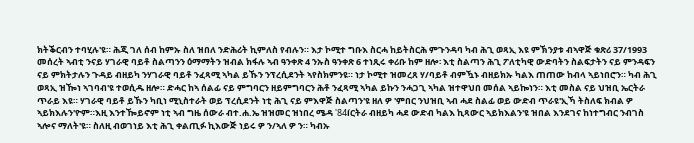ክትቕርብን ተባሂሉ'ዩ። ሕጂ ገለ ሰብ ከምኡ ስለ ዝበለ ንድሕሪት ኪምለስ የብሉን። እታ ኮሚተ ግቡእ ስርሓ ከይትስርሕ ምጉንዳባ ካብ ሕጊ ወጻኢ እዩ ምኽንያቱ ብኣዋጅ ቁጽሪ 37/1993 መሰረት ኣብቲ ንናይ ሃገራዊ ባይቶ ስልጣንን ዕማማትን ዝብል ክፋሉ ኣብ ዓንቀጽ 4 ንኡስ ዓንቀጽ 6 ተነጺሩ ቀሪቡ ከም ዘሎ፡ እቲ ስልጣን ሕጊ ፖለቲካዊ ውድባትን ስልፍታትን ናይ ምንዳፍን ናይ ምክትታሉን ጉዳይ ብዘይካ ንሃገራዊ ባይቶ ንፈጻሚ ኣካል ይኹን ንፕረሲደንት ኣየስክምንዩ። ነታ ኮሚተ ዝመረጸ ሃ/ባይቶ ብምዃኑ ብዘይክኡ ካልእ ጠጠው ከብላ ኣይነበሮን። ካብ ሕጊ ወጻኢ ዝዀነ ኣገባብ'ዩ ተወሲዱ ዘሎ። ድሓር ከኣ ሰልፊ ናይ ምግባርን ዘይምግባርን ሕቶ ንፈጻሚ ኣካል ይኩን ንሓጋጊ ኣካል ዝተዋህበ መሰል ኣይኰነን። እቲ መስል ናይ ህዝቢ ኤርትራ ጥራይ እዩ። ሃገራዊ ባይቶ ይኹን ካቢነ ሚኒስተራት ወይ ፕረሲደንት ነቲ ሕጊ ናይ ምእዋጅ ስልጣን'ዩ ዘለ ዎ 'ምበር ንህዝቢ ኣብ ሓደ ስልፊ ወይ ውድብ ጥራዩ'ኢኻ ትስለፍ ክብል ዎ ኣይክእሉን'ዮም።እዚ እንተዀይኖም ነቲ ኣብ ግዜ ሰውራ ብተ.ሐ.ኤ ዝዝመር ዝነበረ ሜዳ '84íርትራ ብዘይካ ሓደ ውድብ ካልእ ኪጻውር ኣይክእልን'ዩ ዝበል እንደገና ከነተግብር ንብገስ ኣሎና ማለት'ዩ። ስለዚ ብወገነይ እቲ ሕጊ ቀልጢፉ ኪእውጅ ነይሩ ዎ ን/ኣለ ዎ ን። ካብኡ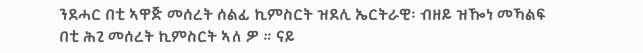ንደሓር በቲ ኣዋጅ መሰረት ሰልፊ ኪምስርት ዝደሊ ኤርትራዊ፡ ብዘይ ዝዀነ መኻልፍ በቲ ሕጊ መሰረት ኪምስርት ኣለ ዎ ። ናይ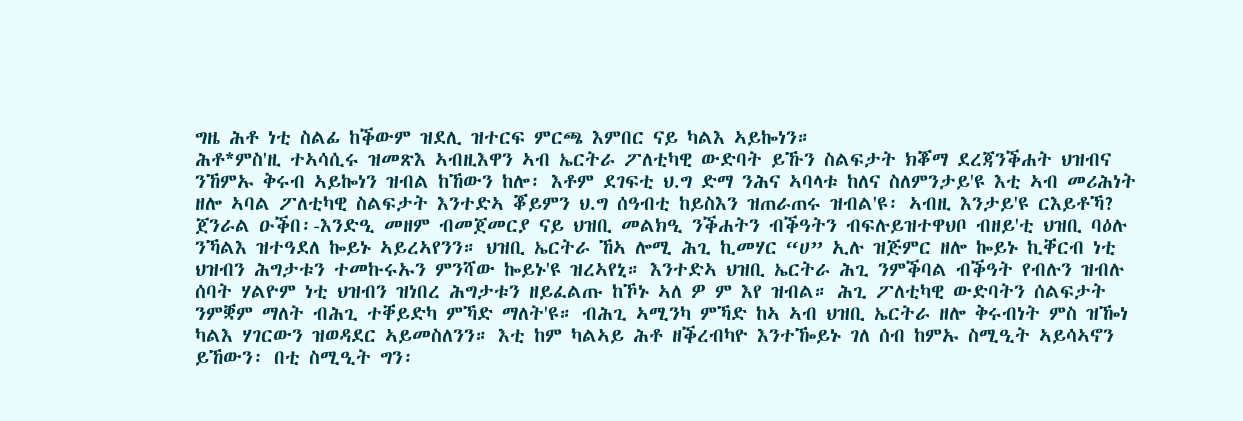ግዜ ሕቶ ነቲ ስልፊ ከቕውም ዝደሊ ዝተርፍ ምርጫ እምበር ናይ ካልእ ኣይኰነን።
ሕቶ*ምስ'ዚ ተኣሳሲሩ ዝመጽእ ኣብዚእዋን ኣብ ኤርትራ ፖለቲካዊ ውድባት ይኹን ስልፍታት ክቖማ ደረጃንቕሐት ህዝብና ንኸምኡ ቅሩብ ኣይኰነን ዝብል ከኸውን ከሎ፡ እቶም ደገፍቲ ህ.ግ ድማ ንሕና ኣባላቱ ከለና ስለምንታይ'ዩ እቲ ኣብ መሪሕነት ዘሎ ኣባል ፖለቲካዊ ስልፍታት እንተድኣ ቖይምን ህ.ግ ሰዓብቲ ከይስእን ዝጠራጠሩ ዝብል'ዩ፡ ኣብዚ እንታይ'ዩ ርእይቶኻ?
ጀንራል ዑቕበ፡-እንድዒ መዘም ብመጀመርያ ናይ ህዝቢ መልክዒ ንቕሐትን ብቕዓትን ብፍሉይዝተዋህቦ ብዘይ'ቲ ህዝቢ ባዕሉ ንኻልእ ዝተዓደለ ኰይኑ ኣይረኣየንን። ህዝቢ ኤርትራ ኸኣ ሎሚ ሕጊ ኪመሃር “ሀ” ኢሉ ዝጅምር ዘሎ ኰይኑ ኪቐርብ ነቲ ህዝብን ሕግታቱን ተመኩሩኡን ምንሻው ኰይኑ'ዩ ዝረኣየኒ። እንተድኣ ህዝቢ ኤርትራ ሕጊ ንምቕባል ብቕዓት የብሉን ዝብሉ ሰባት ሃልዮም ነቲ ህዝብን ዝነበረ ሕግታቱን ዘይፈልጡ ከኾኑ ኣለ ዎ ም እየ ዝብል። ሕጊ ፖለቲካዊ ውድባትን ሰልፍታት ንምቛም ማለት ብሕጊ ተቐይድካ ምኻድ ማለት'ዩ። ብሕጊ ኣሚንካ ምኻድ ከኣ ኣብ ህዝቢ ኤርትራ ዘሎ ቅሩብነት ምስ ዝዀነ ካልእ ሃገርውን ዝወዳደር ኣይመስለንን። እቲ ከም ካልኣይ ሕቶ ዘቕረብካዮ እንተዀይኑ ገለ ሰብ ከምኡ ስሚዒት ኣይሳኣኖን ይኸውን፡ በቲ ስሚዒት ግን፡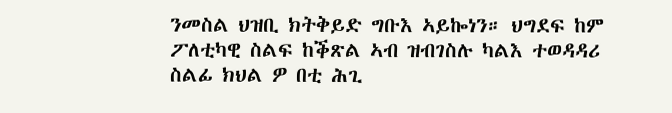ንመስል ህዝቢ ክትቅይድ ግቡእ ኣይኰነን። ህግደፍ ከም ፖለቲካዊ ስልፍ ከቕጽል ኣብ ዝብገስሉ ካልእ ተወዳዳሪ ስልፊ ክህል ዎ በቲ ሕጊ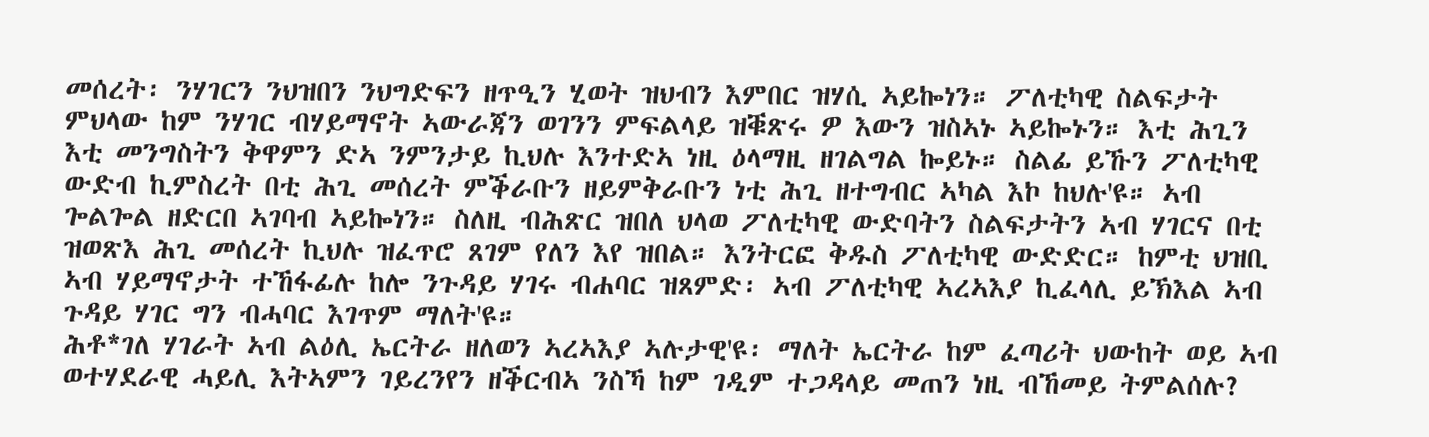መሰረት፡ ንሃገርን ንህዝበን ንህግድፍን ዘጥዒን ሂወት ዝህብን እምበር ዝሃሲ ኣይኰነን። ፖለቲካዊ ስልፍታት ምህላው ከም ንሃገር ብሃይማኖት ኣውራጃን ወገንን ምፍልላይ ዝቑጽሩ ዎ እውን ዝስኣኑ ኣይኰኑን። እቲ ሕጊን እቲ መንግስትን ቅዋምን ድኣ ንምንታይ ኪህሉ እንተድኣ ነዚ ዕላማዚ ዘገልግል ኰይኑ። ስልፊ ይኹን ፖለቲካዊ ውድብ ኪምስረት በቲ ሕጊ መሰረት ምቕራቡን ዘይምቅራቡን ነቲ ሕጊ ዘተግብር ኣካል እኮ ከህሉ'ዩ። ኣብ ጐልጐል ዘድርበ ኣገባብ ኣይኰነን። ስለዚ ብሕጽር ዝበለ ህላወ ፖለቲካዊ ውድባትን ስልፍታትን ኣብ ሃገርና በቲ ዝወጽእ ሕጊ መሰረት ኪህሉ ዝፈጥሮ ጸገም የለን እየ ዝበል። እንትርፎ ቅዱስ ፖለቲካዊ ውድድር። ከምቲ ህዝቢ ኣብ ሃይማኖታት ተኸፋፊሉ ከሎ ንጉዳይ ሃገሩ ብሐባር ዝጸምድ፡ ኣብ ፖለቲካዊ ኣረኣእያ ኪፈላሊ ይኽእል ኣብ ጉዳይ ሃገር ግን ብሓባር እገጥም ማለት'ዩ።
ሕቶ*ገለ ሃገራት ኣብ ልዕሊ ኤርትራ ዘለወን ኣረኣእያ ኣሉታዊ'ዩ፡ ማለት ኤርትራ ከም ፈጣሪት ህውከት ወይ ኣብ ወተሃደራዊ ሓይሊ እትኣምን ገይረንየን ዘቕርብኣ ንስኻ ከም ገዲም ተጋዳላይ መጠን ነዚ ብኸመይ ትምልሰሉ?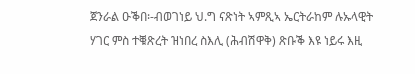ጀንራል ዑቕበ፡-ብወገነይ ህ.ግ ናጽነት ኣምጺኣ ኤርትራከም ሉኡላዊት ሃገር ምስ ተቑጽረት ዝነበረ ስእሊ (ሕብሽዋቅ) ጽቡቕ እዩ ነይሩ እዚ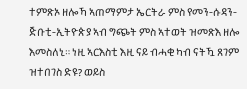ተምጽኦ ዘሎኻ ኣጠማምታ ኤርትራ ምስ የመን-ሱዳን-ጅቡቲ-ኢትዮጵያ ኣብ ግጭት ምስ ኣተወት ዝመጽእ ዘሎ እመስለኒ። ነዚ ኣርእስቲ እዚ ናይ ብሓቂ ካብ ናትዃ ጸገም ዝተበገስ ድዩ? ወይስ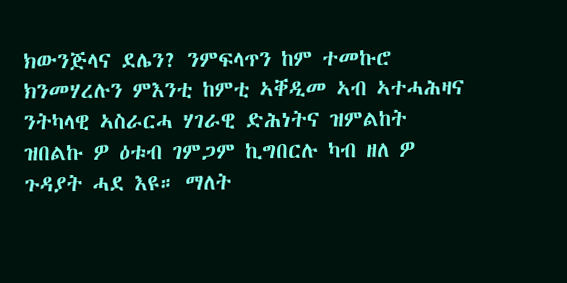ክውንጅላና ደሌን? ንምፍላጥን ከም ተመኩሮ ክንመሃረሉን ምእንቲ ከምቲ ኣቐዲመ ኣብ ኣተሓሕዛና ንትካላዊ ኣስራርሓ ሃገራዊ ድሕነትና ዝምልከት ዝበልኩ ዎ ዕቱብ ገምጋም ኪግበርሉ ካብ ዘለ ዎ ጉዳያት ሓደ እዩ። ማለት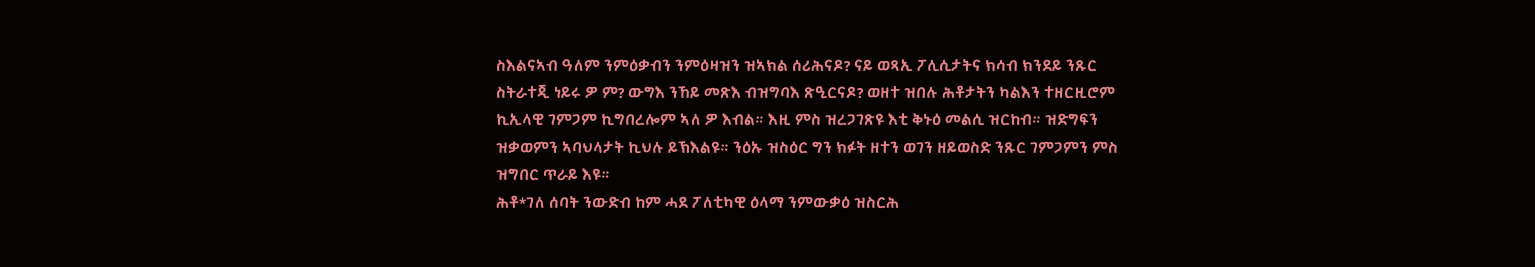ስእልናኣብ ዓለም ንምዕቃብን ንምዕዛዝን ዝኣክል ሰሪሕናዶ? ናይ ወጻኢ ፖሊሲታትና ክሳብ ክንደይ ንጹር ስትራተጂ ነይሩ ዎ ም? ውግእ ንኸይ መጽእ ብዝግባእ ጽዒርናዶ? ወዘተ ዝበሉ ሕቶታትን ካልእን ተዘርዚሮም ኪኢላዊ ገምጋም ኪግበረሎም ኣለ ዎ እብል። እዚ ምስ ዝረጋገጽዩ እቲ ቅኑዕ መልሲ ዝርከብ። ዝድግፍን ዝቃወምን ኣባህላታት ኪህሉ ይኽእልዩ። ንዕኡ ዝስዕር ግን ክፉት ዘተን ወገን ዘይወስድ ንጹር ገምጋምን ምስ ዝግበር ጥራይ እዩ።
ሕቶ*ገለ ሰባት ንውድብ ከም ሓደ ፖለቲካዊ ዕላማ ንምውቃዕ ዝስርሕ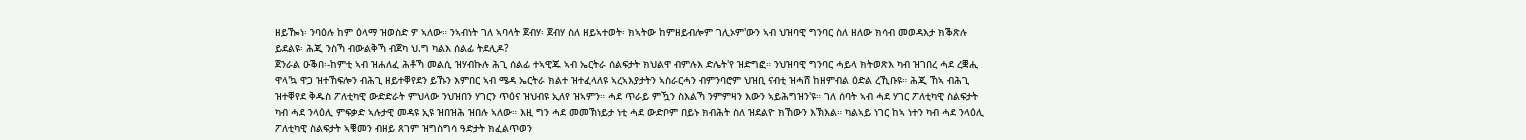ዘይዀነ፡ ንባዕሉ ከም ዕላማ ዝወስድ ዎ ኣለው። ንኣብነት ገለ ኣባላት ጀብሃ፡ ጀብሃ ስለ ዘይኣተወት፡ ክኣትው ከምዘይብሎም ገሊኦም'ውን ኣብ ህዝባዊ ግንባር ስለ ዘለው ክሳብ መወዳእታ ክቕጽሉ ይደልዩ፡ ሕጂ ንስኻ ብውልቅኻ ብጀካ ህ.ግ ካልእ ሰልፊ ትደሊዶ?
ጀንራል ዑቕበ፡-ከምቲ ኣብ ዝሐለፈ ሕቶኻ መልሲ ዝሃብኩሉ ሕጊ ሰልፊ ተኣዊጁ ኣብ ኤርትራ ሰልፍታት ክህልዋ ብምሉእ ድሌት'የ ዝድግፎ። ንህዝባዊ ግንባር ሓይላ ክትወጽእ ካብ ዝገበረ ሓደ ረቛሒ ዋላ'ኳ ዋጋ ዝተኸፍሎን ብሕጊ ዘይተቐየደን ይኹን እምበር ኣብ ሜዳ ኤርትራ ክልተ ዝተፈላለዩ ኣረኣእያታትን ኣስራርሓን ብምንባሮም ህዝቢ ናብቲ ዝሓሸ ከዘምብል ዕድል ረኺቡዩ። ሕጂ ኸኣ ብሕጊ ዝተቐየደ ቅዱስ ፖለቲካዊ ውድድራት ምህላው ንህዝበን ሃገርን ጥዕና ዝህብዩ ኢለየ ዝኣምን። ሓደ ጥራይ ምዃን ስእልኻ ንምምዛን እውን ኣይሕግዝን'ዩ። ገለ ሰባት ኣብ ሓደ ሃገር ፖለቲካዊ ስልፍታት ካብ ሓደ ንላዕሊ ምፍቃድ ኣሉታዊ መዳዩ ኢዩ ዝበዝሕ ዝበሉ ኣለው። እዚ ግን ሓደ መመኽነይታ ነቲ ሓደ ውድቦም በይኑ ክብሕት ስለ ዝደልዮ ክኸውን እኽእል። ካልኣይ ነገር ከኣ ነተን ካብ ሓደ ንላዕሊ ፖለቲካዊ ስልፍታት ኣቑመን ብዘይ ጸገም ዝግስግሳ ዓድታት ክፈልጥወን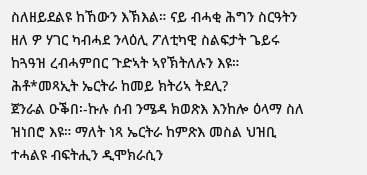ስለዘይደልዩ ከኸውን እኽእል። ናይ ብሓቂ ሕግን ስርዓትን ዘለ ዎ ሃገር ካብሓደ ንላዕሊ ፖለቲካዊ ስልፍታት ጌይሩ ከጓዓዝ ረብሓምበር ጉድኣት ኣየኽትለሉን እዩ።
ሕቶ*መጻኢት ኤርትራ ከመይ ክትሪኣ ትደሊ?
ጀንራል ዑቕበ፡-ኩሉ ሰብ ንሜዳ ክወጽእ እንከሎ ዕላማ ስለ ዝነበሮ እዩ። ማለት ነጻ ኤርትራ ከምጽእ መስል ህዝቢ ተሓልዩ ብፍትሒን ዲሞክራሲን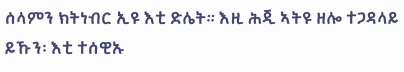ሰላምን ክትነብር ኢዩ እቲ ድሌት። እዚ ሕጂ ኣትዩ ዘሎ ተጋዳላይ ይኹን፡ እቲ ተሰዊኡ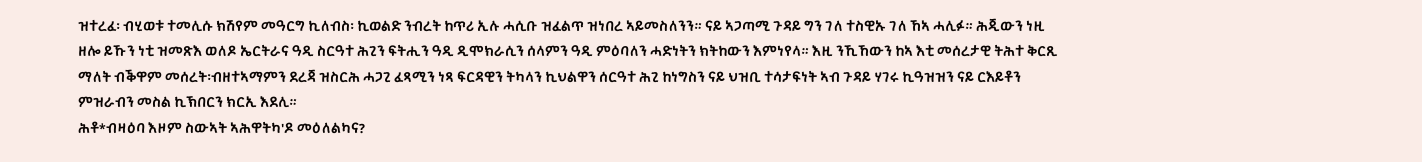ዝተረፈ፡ ብሂወቱ ተመሊሱ ክሽየም መዓርግ ኪለብስ፡ ኪወልድ ንብረት ከጥሪ ኢሉ ሓሲቡ ዝፈልጥ ዝነበረ ኣይመስለንን። ናይ ኣጋጣሚ ጉዳይ ግን ገለ ተስዊኡ ገለ ኸኣ ሓሊፉ። ሕጂውን ነዚ ዘሎ ይኹን ነቲ ዝመጽእ ወለዶ ኤርትራና ዓዲ ስርዓተ ሕጊን ፍትሒን ዓዲ ዲሞክራሲን ሰላምን ዓዲ ምዕባለን ሓድነትን ክትከውን እምነየላ። እዚ ንኺኸውን ከኣ እቲ መሰረታዊ ትሕተ ቅርጺ ማለት ብቕዋም መሰረት፡ብዘተኣማምን ደረጃ ዝስርሕ ሓጋጊ ፈጻሚን ነጻ ፍርዳዊን ትካላን ኪህልዋን ሰርዓተ ሕጊ ከነግስን ናይ ህዝቢ ተሳታፍነት ኣብ ጉዳይ ሃገሩ ኪዓዝዝን ናይ ርእይቶን ምዝራብን መስል ኪኽበርን ክርኢ እደሊ።
ሕቶ*ብዛዕባ እዞም ስውኣት ኣሕዋትካ'ዶ መዕለልካና?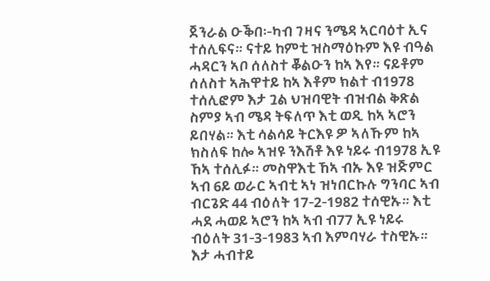ጀንራል ዑቕበ፡-ካብ ገዛና ንሜዳ ኣርባዕተ ኢና ተሰሊፍና። ናተይ ከምቲ ዝስማዕኩም እዩ ብዓል ሓዳርን ኣቦ ሰለስተ ቖልዑን ከኣ እየ። ናይቶም ሰለስተ ኣሕዋተይ ከኣ እቶም ክልተ ብ1978 ተሰሊፎም እታ ጓል ህዝባዊት ብዝብል ቅጽል ስምያ ኣብ ሜዳ ትፍለጥ እቲ ወዲ ከኣ ኣሮን ይበሃል። እቲ ሳልሳይ ትርእዩ ዎ ኣለኹም ከኣ ክስለፍ ከሎ ኣዝዩ ንእሽቶ እዩ ነይሩ ብ1978 ኢዩ ኸኣ ተሰሊፉ። መስዋእቲ ኸኣ ብኡ እዩ ዝጅምር ኣብ 6ይ ወራር ኣብቲ ኣነ ዝነበርኩሉ ግንባር ኣብ ብርጌድ 44 ብዕለት 17-2-1982 ተሰዊኡ። እቲ ሓደ ሓወይ ኣሮን ከኣ ኣብ ብ77 ኢዩ ነይሩ ብዕለት 31-3-1983 ኣብ እምባሃራ ተስዊኡ። እታ ሓብተይ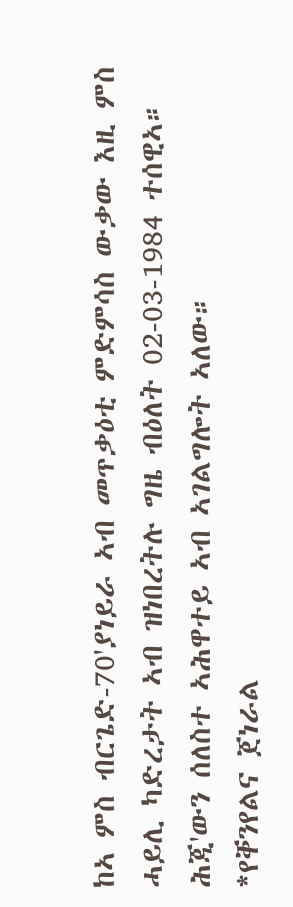ከኣ ምስ ብርጌድ-70'ያነይራ ኣብ መጥቃዕቲ ምድምሳስ ውቃው እዚ ምስ ሓይሊ ካድረታት ኣብ ዝነበረትሉ ግዜ ብዕለት 02-03-1984 ተሰዊኣ። ሕጂ'ውን ሰለስተ ኣሕዋተይ ኣብ ኣገልግሎት ኣለው።
*የቐንየልና ጀነራል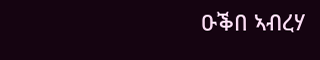ዑቕበ ኣብረሃ